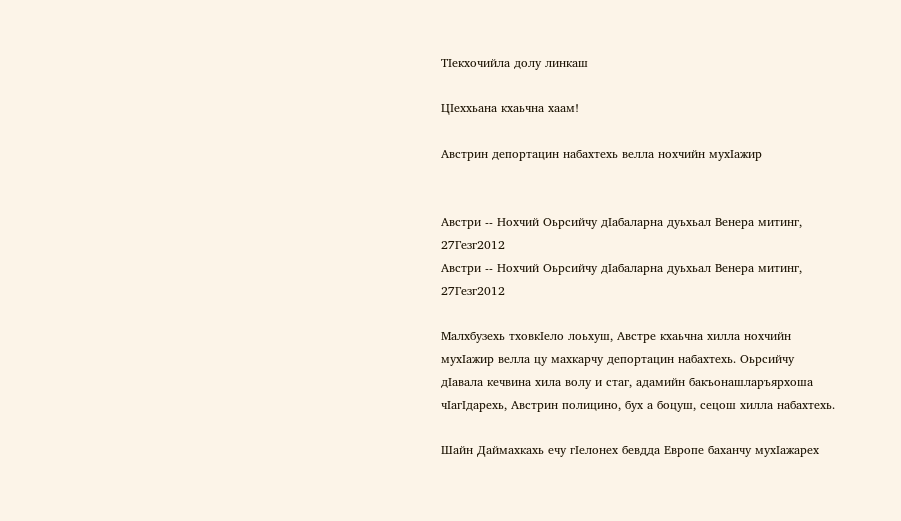ТIекхочийла долу линкаш

ЦIеххьана кхаьчна хаам!

Австрин депортацин набахтехь велла нохчийн мухIажир


Австри -- Нохчий Оьрсийчу дIабаларна дуьхьал Венера митинг, 27Гезг2012
Австри -- Нохчий Оьрсийчу дIабаларна дуьхьал Венера митинг, 27Гезг2012

Малхбузехь тховкIело лоьхуш, Австре кхаьчна хилла нохчийн мухIажир велла цу махкарчу депортацин набахтехь. Оьрсийчу дIавала кечвина хила волу и стаг, адамийн бакъонашларъярхоша чIагIдарехь, Австрин полицино, бух а боцуш, сецош хилла набахтехь.

Шайн Даймахкахь ечу гIелонех бевдда Европе баханчу мухIажарех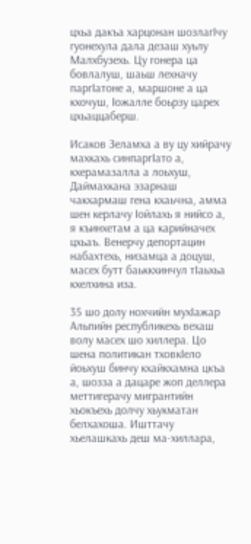цхьа дакъа харцонан шозлагIчу гуонехула дала дезаш хуьлу Малхбузехь. Цу гонера ца бовлалуш, шаьш лехначу паргIатоне а, маршоне а ца кхочуш, Iожалле боьрзу царех цхьаццаберш.

Исаков Зеламха а ву цу хийрачу махкахь синпаргIато а, кхерамазалла а лоьхуш, Даймахкана эзарнаш чакхармаш гена кхаьчна, амма шен керлачу Iойлахь я нийсо а, я къинхетам а ца карийначех цхьаъ. Венерчу депортацин набахтехь, низамца а доцуш, масех бутт баьккхинчул тIаьхьа кхелхина иза.

35 шо долу нохчийн мухIажар Альпийн республикехь вехаш волу масех шо хиллера. Цо шена политикан тховкIело йоьхуш бинчу кхайкхамна цкъа а, шозза а дацаре жоп деллера меттигерачу мигрантийн хьокъехь долчу хьукматан белхахоша. Ишттачу хьелашкахь деш ма-хиллара,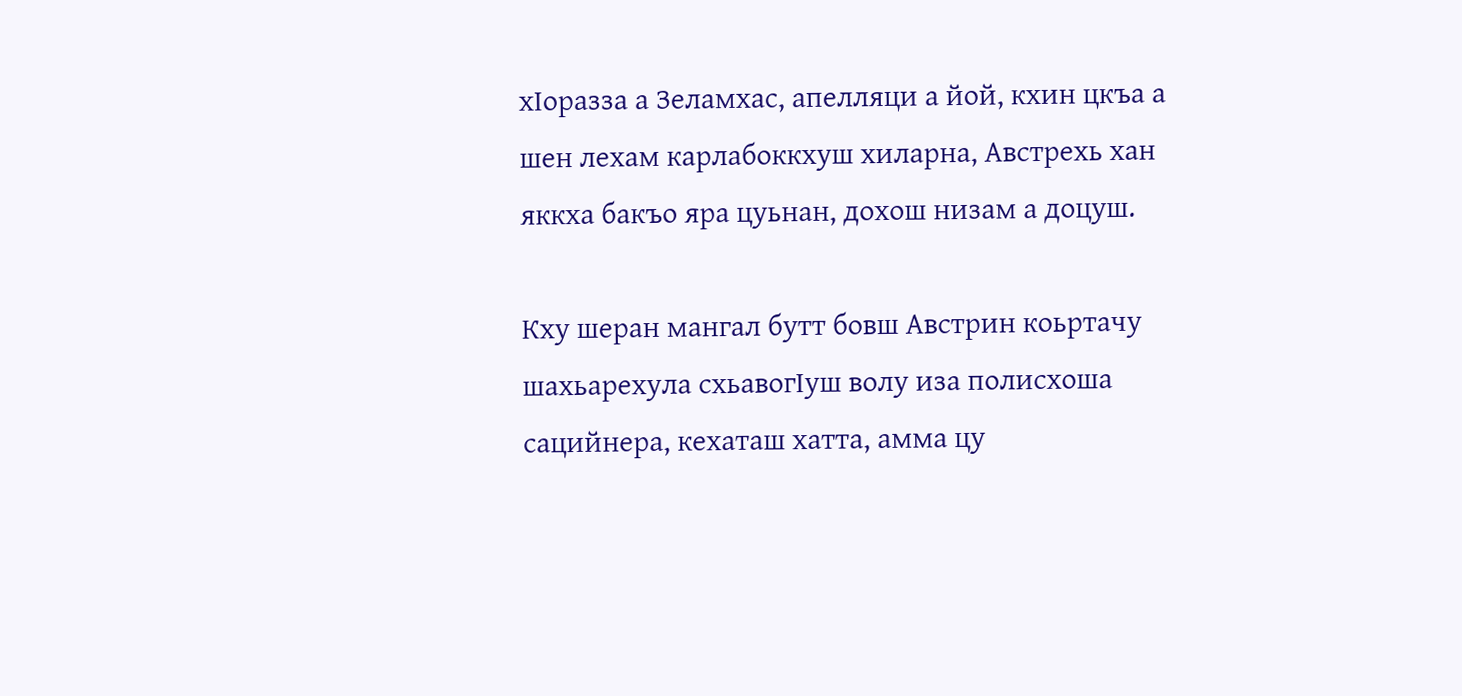хIоразза а Зеламхас, апелляци а йой, кхин цкъа а шен лехам карлабоккхуш хиларна, Австрехь хан яккха бакъо яра цуьнан, дохош низам а доцуш.

Кху шеран мангал бутт бовш Австрин коьртачу шахьарехула схьавогIуш волу иза полисхоша сацийнера, кехаташ хатта, амма цу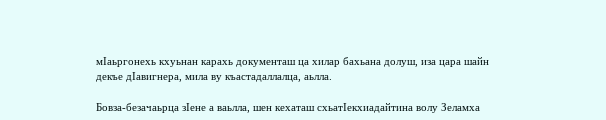мIаьргонехь кхуьнан карахь документаш ца хилар бахьана долуш, иза цара шайн декъе дIавигнера, мила ву къастадаллалца, аьлла.

Бовза-безачаьрца зIене а ваьлла, шен кехаташ схьатIекхиадайтина волу Зеламха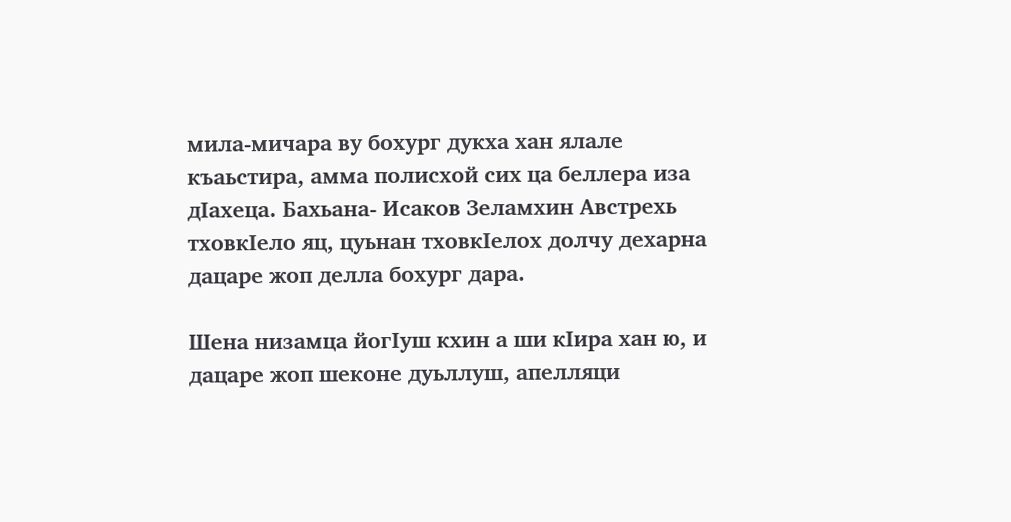мила-мичара ву бохург дукха хан ялале къаьстира, амма полисхой сих ца беллера иза дIахеца. Бахьана- Исаков Зеламхин Австрехь тховкIело яц, цуьнан тховкIелох долчу дехарна дацаре жоп делла бохург дара.

Шена низамца йогIуш кхин а ши кIира хан ю, и дацаре жоп шеконе дуьллуш, апелляци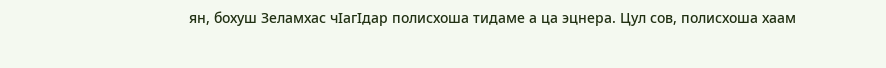ян, бохуш Зеламхас чIагIдар полисхоша тидаме а ца эцнера. Цул сов, полисхоша хаам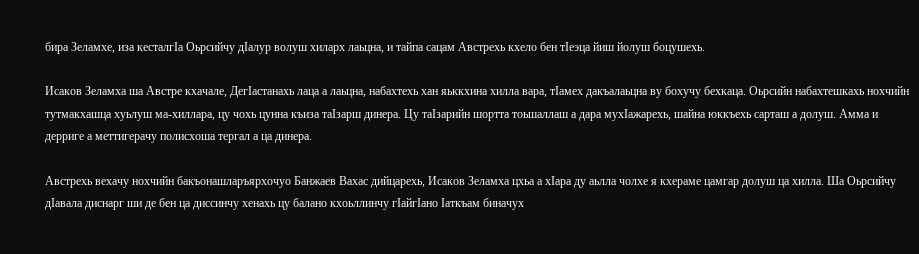бира Зеламхе, иза кесталгIа Оьрсийчу дIалур волуш хиларх лаьцна, и тайпа сацам Австрехь кхело бен тIеэца йиш йолуш боцушехь.

Исаков Зеламха ша Австре кхачале, ДегIастанахь лаца а лаьцна, набахтехь хан яьккхина хилла вара, тIамех дакъалаьцна ву бохучу бехкаца. Оьрсийн набахтешкахь нохчийн тутмакхашца хуьлуш ма-хиллара, цу чохь цунна къиза таIзарш динера. Цу таIзарийн шортта тоьшаллаш а дара мухIажарехь, шайна юккъехь сарташ а долуш. Амма и дерриге а меттигерачу полисхоша тергал а ца динера.

Австрехь вехачу нохчийн бакъонашларъярхочуо Банжаев Вахас дийцарехь, Исаков Зеламха цхьа а хIара ду аьлла чолхе я кхераме цамгар долуш ца хилла. Ша Оьрсийчу дIавала диснарг ши де бен ца диссинчу хенахь цу балано кхоьллинчу гIайгIано Iаткъам биначух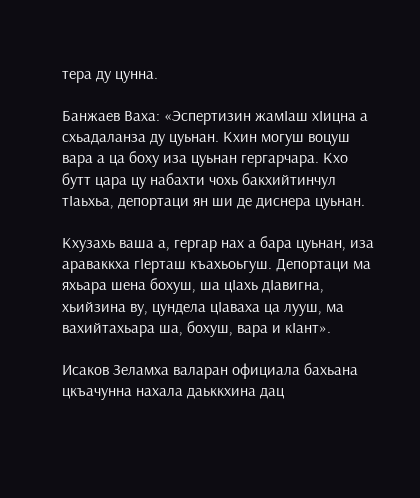тера ду цунна.

Банжаев Ваха: «Эспертизин жамIаш хIицна а схьадаланза ду цуьнан. Кхин могуш воцуш вара а ца боху иза цуьнан гергарчара. Кхо бутт цара цу набахти чохь бакхийтинчул тIаьхьа, депортаци ян ши де диснера цуьнан.

Кхузахь ваша а, гергар нах а бара цуьнан, иза араваккха гIерташ къахьоьгуш. Депортаци ма яхьара шена бохуш, ша цIахь дIавигна, хьийзина ву, цундела цIаваха ца лууш, ма вахийтахьара ша, бохуш, вара и кIант».

Исаков Зеламха валаран официала бахьана цкъачунна нахала даьккхина дац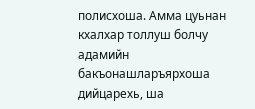полисхоша. Амма цуьнан кхалхар толлуш болчу адамийн бакъонашларъярхоша дийцарехь, ша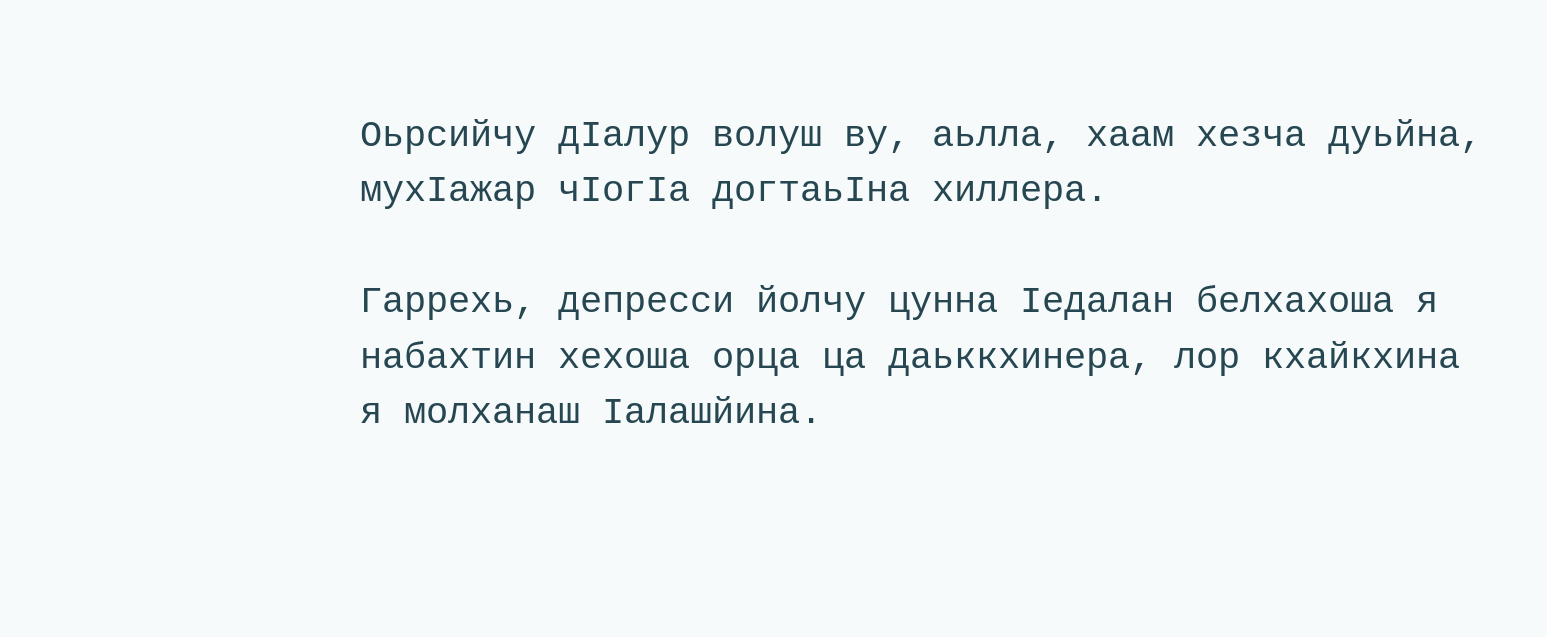Оьрсийчу дIалур волуш ву, аьлла, хаам хезча дуьйна, мухIажар чIогIа догтаьIна хиллера.

Гаррехь, депресси йолчу цунна Iедалан белхахоша я набахтин хехоша орца ца даьккхинера, лор кхайкхина я молханаш Iалашйина.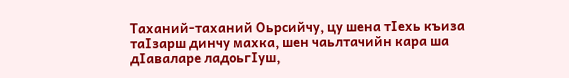Таханий-таханий Оьрсийчу, цу шена тIехь къиза таIзарш динчу махка, шен чаьлтачийн кара ша дIаваларе ладоьгIуш,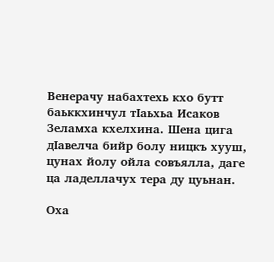Венерачу набахтехь кхо бутт баьккхинчул тIаьхьа Исаков Зеламха кхелхина. Шена цига дIавелча бийр болу ницкъ хууш, цунах йолу ойла совъялла, даге ца ладеллачух тера ду цуьнан.

Оха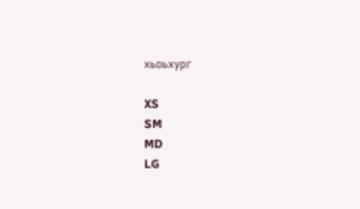хьоьхург

XS
SM
MD
LG